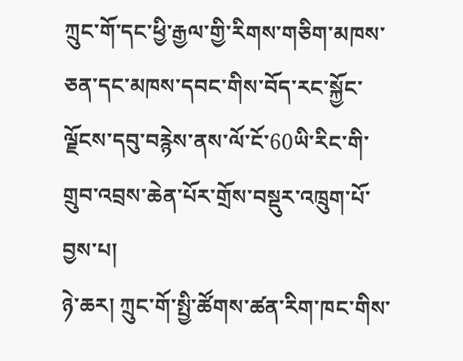ཀྲུང་གོ་དང་ཕྱི་རྒྱལ་གྱི་རིགས་གཅིག་མཁས་ཅན་དང་མཁས་དབང་གིས་བོད་རང་སྐྱོང་ལྗོངས་དབུ་བརྙེས་ནས་ལོ་ངོ་60ཡི་རིང་གི་གྲུབ་འབྲས་ཆེན་པོར་གྲོས་བསྡུར་འཁྲུག་པོ་བྱས་པ།
ཉེ་ཆར། ཀྲུང་གོ་སྤྱི་ཚོགས་ཚན་རིག་ཁང་གིས་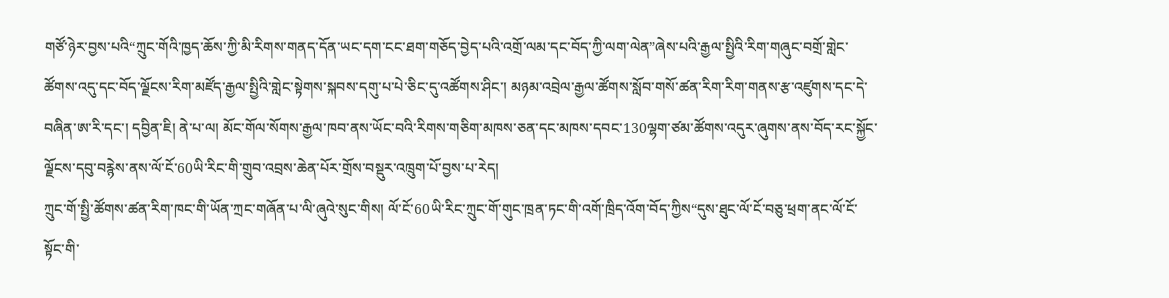གཙོ་ཉེར་བྱས་པའི“ཀྲུང་གོའི་ཁྱད་ཆོས་ཀྱི་མི་རིགས་གནད་དོན་ཡང་དག་ངང་ཐག་གཅོད་བྱེད་པའི་འགྲོ་ལམ་དང་བོད་ཀྱི་ལག་ལེན”ཞེས་པའི་རྒྱལ་སྤྱིའི་རིག་གཞུང་བགྲོ་གླེང་ཚོགས་འདུ་དང་བོད་ལྗོངས་རིག་མཛོད་རྒྱལ་སྤྱིའི་གླེང་སྟེགས་སྐབས་དགུ་པ་པེ་ཅིང་དུ་འཚོགས་ཤིང་། མཉམ་འབྲེལ་རྒྱལ་ཚོགས་སློབ་གསོ་ཚན་རིག་རིག་གནས་རྩ་འཛུགས་དང་དེ་བཞིན་ཨ་རི་དང་། དབྱིན་ཇི། ནེ་པ་ལ། མོང་གོལ་སོགས་རྒྱལ་ཁབ་ནས་ཡོང་བའི་རིགས་གཅིག་མཁས་ཅན་དང་མཁས་དབང་130ལྷག་ཙམ་ཚོགས་འདུར་ཞུགས་ནས་བོད་རང་སྐྱོང་ལྗོངས་དབུ་བརྙེས་ནས་ལོ་ངོ་60ཡི་རིང་གི་གྲུབ་འབྲས་ཆེན་པོར་གྲོས་བསྡུར་འཁྲུག་པོ་བྱས་པ་རེད།
ཀྲུང་གོ་སྤྱི་ཚོགས་ཚན་རིག་ཁང་གི་ཡོན་ཀྲང་གཞོན་པ་ལི་ཞུའེ་སུང་གིས། ལོ་ངོ་60ཡི་རིང་ཀྲུང་གོ་གུང་ཁྲན་ཏང་གི་འགོ་ཁྲིད་འོག་བོད་ཀྱིས“དུས་ཐུང་ལོ་ངོ་བཅུ་ཕྲག་ནང་ལོ་ངོ་སྟོང་གི་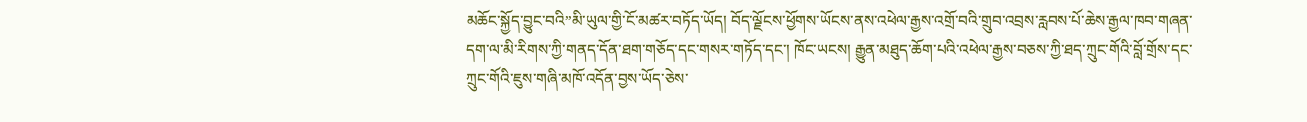མཆོང་སྐྱོད་བྱུང་བའི”མི་ཡུལ་གྱི་ངོ་མཚར་བཏོད་ཡོད། བོད་ལྗོངས་ཕྱོགས་ཡོངས་ནས་འཕེལ་རྒྱས་འགྲོ་བའི་གྲུབ་འབྲས་རླབས་པོ་ཆེས་རྒྱལ་ཁབ་གཞན་དག་ལ་མི་རིགས་ཀྱི་གནད་དོན་ཐག་གཅོད་དང་གསར་གཏོད་དང་། ཁོང་ཡངས། རྒྱུན་མཐུད་ཆོག་པའི་འཕེལ་རྒྱས་བཅས་ཀྱི་ཐད་ཀྲུང་གོའི་བློ་གྲོས་དང་ཀྲུང་གོའི་ཇུས་གཞི་མཁོ་འདོན་བྱས་ཡོད་ཅེས་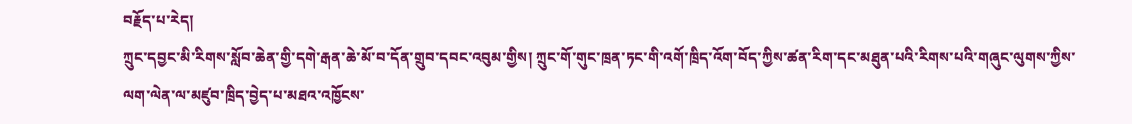བརྗོད་པ་རེད།
ཀྲུང་དབྱང་མི་རིགས་སློབ་ཆེན་གྱི་དགེ་རྒན་ཆེ་མོ་བ་དོན་གྲུབ་དབང་འབུམ་གྱིས། ཀྲུང་གོ་གུང་ཁྲན་ཏང་གི་འགོ་ཁྲིད་འོག་བོད་ཀྱིས་ཚན་རིག་དང་མཐུན་པའི་རིགས་པའི་གཞུང་ལུགས་ཀྱིས་ལག་ལེན་ལ་མཛུབ་ཁྲིད་བྱེད་པ་མཐའ་འཁྱོངས་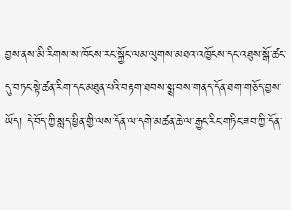བྱས་ནས་མི་རིགས་ས་ཁོངས་རང་སྐྱོང་ལམ་ལུགས་མཐའ་འཁྱོངས་དང་འཐུས་སྒོ་ཚང་དུ་བཏང་སྟེ་ཚན་རིག་དང་མཐུན་པའི་བརྟག་ཐབས་སྨྲ་བས་གནད་དོན་ཐག་གཅོད་བྱས་ཡོད། དེ་བོད་ཀྱི་སླད་ཕྱིན་གྱི་ལས་དོན་ལ་དགེ་མཚན་ཆེ་ལ་རྒྱང་རིང་གཏིང་ཟབ་ཀྱི་དོན་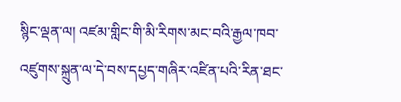སྙིང་ལྡན་ལ། འཛམ་གླིང་གི་མི་རིགས་མང་བའི་རྒྱལ་ཁབ་འཛུགས་སྐྲུན་ལ་དེ་བས་དཔྱད་གཞིར་འཛིན་པའི་རིན་ཐང་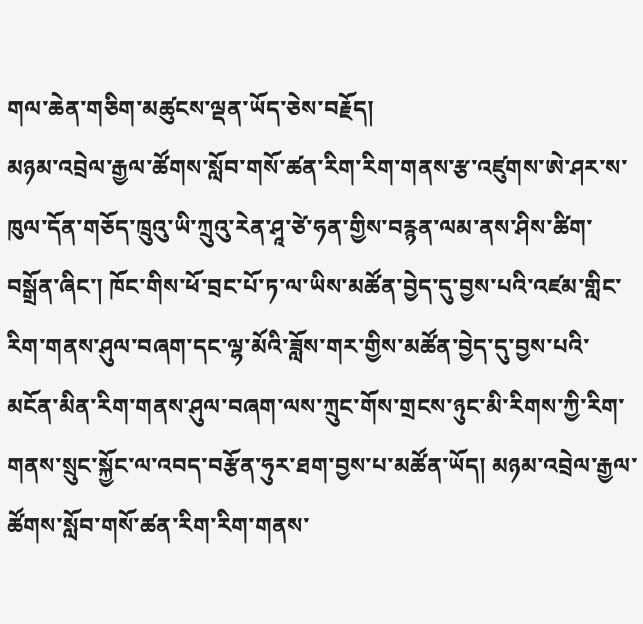གལ་ཆེན་གཅིག་མཚུངས་ལྡན་ཡོད་ཅེས་བརྗོད།
མཉམ་འབྲེལ་རྒྱལ་ཚོགས་སློབ་གསོ་ཚན་རིག་རིག་གནས་རྩ་འཛུགས་ཨེ་ཤར་ས་ཁུལ་དོན་གཅོད་ཁྲུའུ་ཡི་ཀྲུའུ་རེན་ཤཱ་ཙེ་ཧན་གྱིས་བརྙན་ལམ་ནས་ཤིས་ཚིག་བསྒྲོན་ཞིང་། ཁོང་གིས་ཕོ་བྲང་པོ་ཏ་ལ་ཡིས་མཚོན་བྱེད་དུ་བྱས་པའི་འཛམ་གླིང་རིག་གནས་ཤུལ་བཞག་དང་ལྷ་མོའི་ཟློས་གར་གྱིས་མཚོན་བྱེད་དུ་བྱས་པའི་མངོན་མིན་རིག་གནས་ཤུལ་བཞག་ལས་ཀྲུང་གོས་གྲངས་ཉུང་མི་རིགས་ཀྱི་རིག་གནས་སྲུང་སྐྱོང་ལ་འབད་བརྩོན་ཧུར་ཐག་བྱས་པ་མཚོན་ཡོད། མཉམ་འབྲེལ་རྒྱལ་ཚོགས་སློབ་གསོ་ཚན་རིག་རིག་གནས་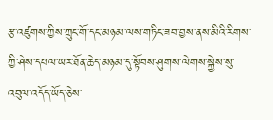རྩ་འཛུགས་ཀྱིས་ཀྲུང་གོ་དང་མཉམ་ལས་གཏིང་ཟབ་བྱས་ནས་མིའི་རིགས་ཀྱི་ཤེས་དཔལ་ཡར་ཐོན་ཆེད་མཉམ་དུ་སྟོབས་ཤུགས་ལེགས་སྐྱེས་སུ་འབུལ་འདོད་ཡོད་ཅེས་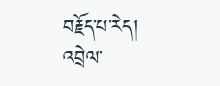བརྗོད་པ་རེད།
འབྲེལ་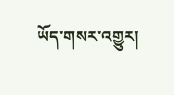ཡོད་གསར་འགྱུར།